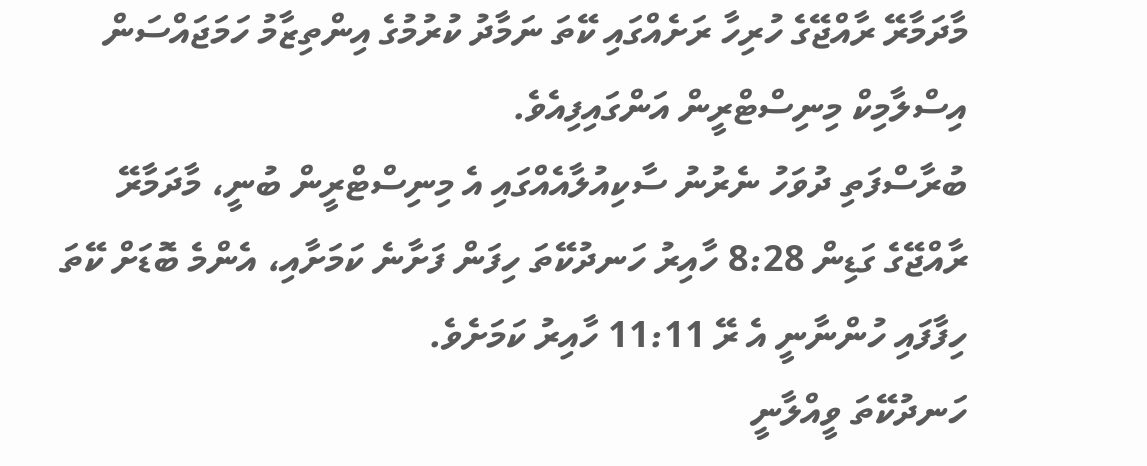މާދަމާރޭ ރާއްޖޭގެ ހުރިހާ ރަށެއްގައި ކޭތަ ނަމާދު ކުރުމުގެ އިންތިޒާމު ހަމަޖައްސަން އިސްލާމިކް މިނިސްޓްރީން އަންގައިފިއެވެ.
ބުރާސްފަތި ދުވަހު ނެރުނު ސާކިއުލާއެއްގައި އެ މިނިސްޓްރީން ބުނީ، މާދަމާރޭ ރާއްޖޭގެ ގަޑިން 8:28 ހާއިރު ހަނދުކޭތަ ހިފަން ފަށާނެ ކަމަށާއި، އެންމެ ބޮޑަށް ކޭތަ ހިފާފައި ހުންނާނީ އެ ރޭ 11:11 ހާއިރު ކަމަށެވެ.
ހަނދުކޭތަ ވީއްލާނީ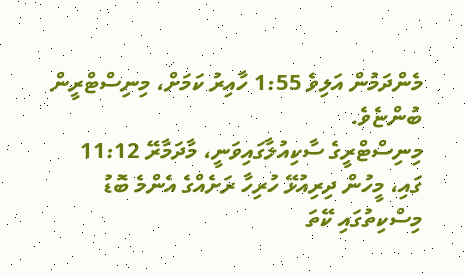މެންދަމުން އަލިވެ 1:55 ހާއިރު ކަމަށް، މިނިސްޓްރީން ބުންޏެވެ.
މިނިސްޓްރީގެ ސާކިއުލާގައިވަނީ، މާދަމާރޭ 11:12 ގައި، މީހުން ދިރިއުޅޭ ހުރިހާ ރަށެއްގެ އެންމެ ބޮޑު މިސްކިތުގައި ކޭތަ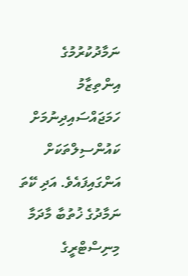ނަމާދުކުރުމުގެ އިންތިޒާމު ހަމަޖައްސައިދިނުމަށް ކައުންސިލްތަކަށް އަންގައިފައެވެ. އަދި ކޭތަ ނަމާދުގެ ޚުތުބާ މާދަމާ މިނިސްޓްރީގެ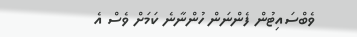ވެބްސައިޓުން ފެންނަން ހުންނާނެ ކަމަށް ވެސް އެ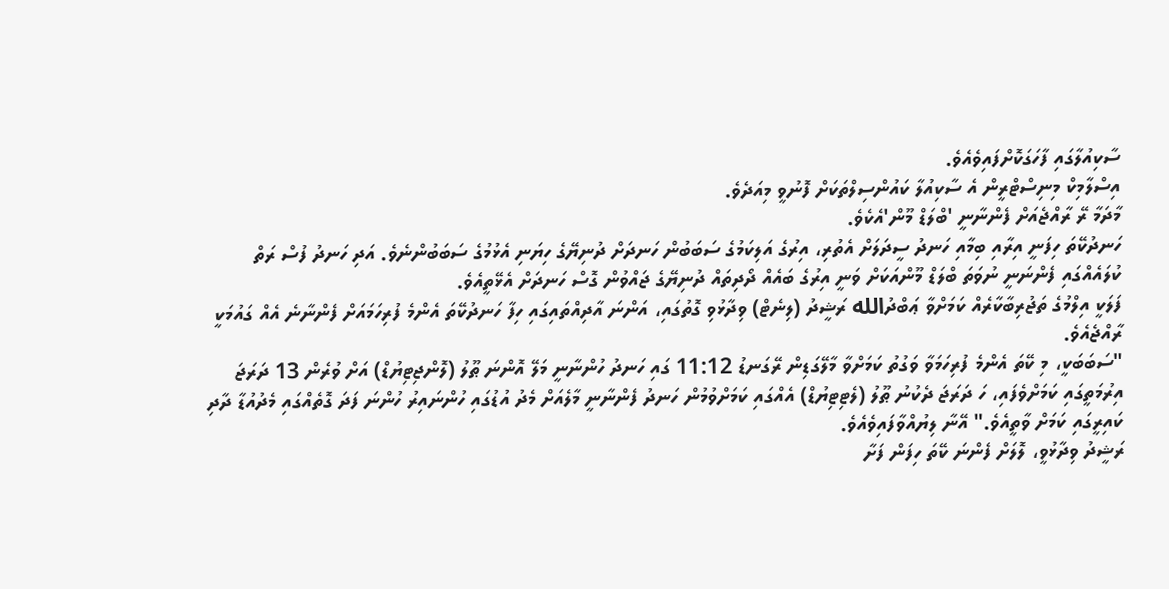ސާކިއުލާގައި ފާހަގަކޮށްފައިވެއެވެ.
އިސްލާމިކް މިނިސްޓްރީން އެ ސާކިއުލާ ކައުންސިލްތަކަށް ފޮނުވީ މިއަދެވެ.
މާދަމާ ރޭ ރާއްޖެއަށް ފެންނާނީ 'ބްލަޑް މޫން'އެކެވެ.
ހަނދުކޭތަ ހިފަނީ އިރާއި ބިމާއި ހަނދު ސީދަލަށް އެތުރި، އިރުގެ އަލިކަމުގެ ސަބަބުން ހަނދަށް ދުނިޔޭގެ ހިޔަނި އެޅުމުގެ ސަބަބުންނެވެ. އަދި ހަނދު ފުސް ރަތް ކުލައެއްގައި ފެންނަނީ ނުވަތަ ބްލަޑް މޫންއަކަށް ވަނީ އިރުގެ ބައެއް ދޯދިތައް ދުނިޔޭގެ ޖައްވުން ގޮސް ހަނދަށް އެޅޭތީއެވެ.
ފަލަކީ އިލްމުގެ ތަޖުރިބާކާރެއް ކަމަށްވާ ޢަބްދުالله ރަޝީދު (ލިނެޓް) ވިދާޅުވި ގޮތުގައި، އަންނަ އާދިއްތައިގައި ހިފާ ހަނދުކޭތަ އެންމެ ފުރިހަމައަށް ފެންނާނެ އެއް ގައުމަކީ ރާއްޖެއެވެ.
"ސަބަބަކީ، މި ކޭތަ އެންމެ ފުރިހަމަވާ ވަގުތު ކަމަށްވާ މާލޭގަޑިން ރޭގަނޑު 11:12 ގައި ހަނދު ހުންނާނީ މަލޭ އޮންނަ ޠޫލު (ލޮންޖިޓިޔުޑް) އަށް ވުރެން 13 ދަރަޖަ އިރުމަތީގައި ކަމަށްވެފައި، ހަ ދަރަޖަ ދެކުނު ޠޫލު (ލެޓިޓިޔުޑް) އެއްގައި ކަމަށްވުމުން ހަނދު ފެންނާނީ މާލެއަށް މެދު އުޑުގައި ހުންނައިރު ހުންނަ ފަދަ ގޮތެއްގައި މެދުއުޑާ ދާދި ކައިރީގައި ކަމަށް ވާތީއެވެ." އޭނާ ލިޔުއްވާފައިވެއެވެ.
ރަޝީދު ވިދާޅުވީ، ލޮލަށް ފެންނަ ކޭތަ ހިފަން ފަށާ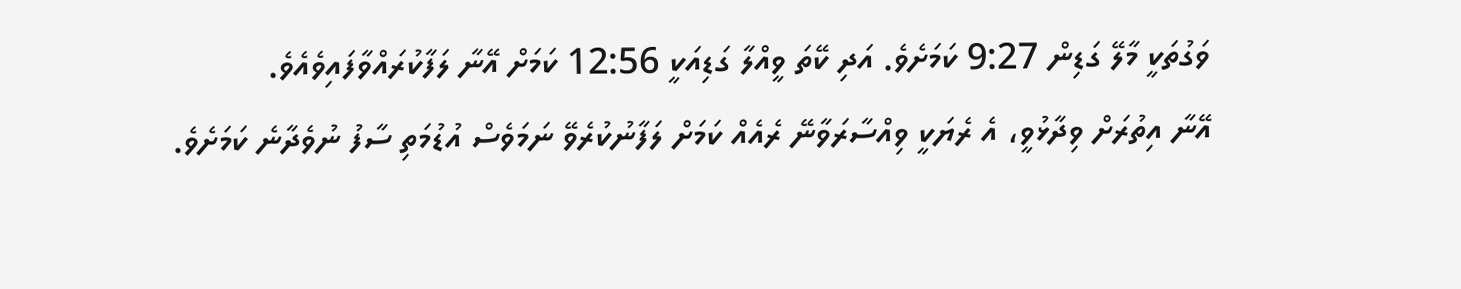ވަގުތަކީ މާލޭ ގަޑިން 9:27 ކަމަށެވެ. އަދި ކޭތަ ވީއްލާ ގަޑިއަކީ 12:56 ކަމަށް އޭނާ ލަފާކުރައްވާފައިވެއެވެ.
އޭނާ އިތުރަށް ވިދާޅުވީ، އެ ރެޔަކީ ވިއްސާރަވާނޭ ރެއެއް ކަމަށް ލަފާނުކުރެވޭ ނަމަވެސް އުޑުމަތި ސާފު ނުވެދާނެ ކަމަށެވެ.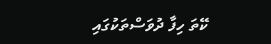ކޭތަ ހިފާ ދުވަސްތަކުގައި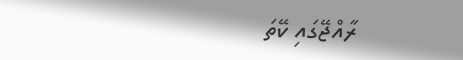ރާއްޖޭގައި ކޭތަ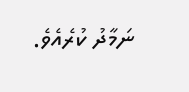ނަމާދު ކުރެއެވެ.